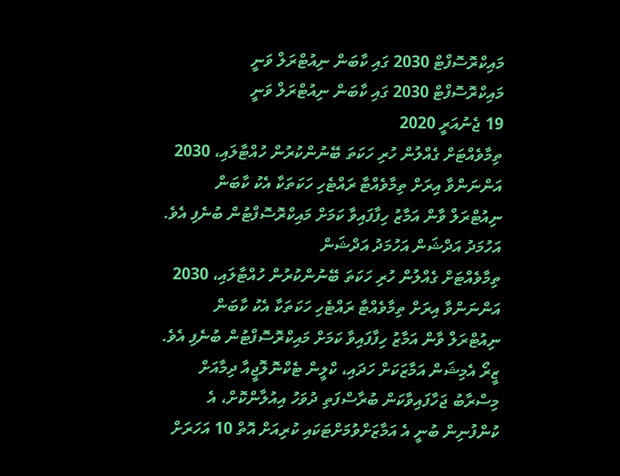މައިކްރޮސޮފްޓް 2030 ގައި ކާބަން ނިއުޓްރަލް ވަނީ
މައިކްރޮސޮފްޓް 2030 ގައި ކާބަން ނިއުޓްރަލް ވަނީ
19 ޖެނުއަރީ 2020
ތިމާވެއްޓަށް ގެއްލުން ހުރި ހަކަތަ ބޭނުންކުރުން ހުއްޓާލައި، 2030 އަންނަންވާ އިރަށް ތިމާވެއްޓާ ރައްޓެހި ހަކަތަކާ އެކު ކާބަން ނިއުޓްރަލް ވާން އަމާޒު ހިފާފައިވާ ކަމަށް މައިކްރޮސޮފްޓުން ބުނެފި އެވެ.
އަހުމަދު އަދްޝަން އަހުމަދު އަދްޝަން
ތިމާވެއްޓަށް ގެއްލުން ހުރި ހަކަތަ ބޭނުންކުރުން ހުއްޓާލައި، 2030 އަންނަންވާ އިރަށް ތިމާވެއްޓާ ރައްޓެހި ހަކަތަކާ އެކު ކާބަން ނިއުޓްރަލް ވާން އަމާޒު ހިފާފައިވާ ކަމަށް މައިކްރޮސޮފްޓުން ބުނެފި އެވެ.
ޒީރޯ އެމިޝަން އަމާޒަކަށް ހަދައި، ކްލީން ޓެކްނޮލޮޖީއާ ދިމާއަށް މިސްރާބު ޖަހާފައިވާކަން ބުރާސްފަތި ދުވަހު އިއުލާންކޮށް، އެ ކުންފުނިން ބުނީ އެ އަމާޒަށްވުމަށްޓަކައި ކުރިއަށް އޮތް 10 އަހަރަށް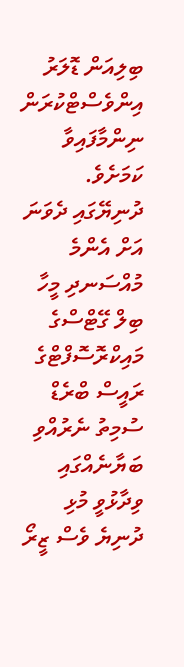ބިލިއަން ޑޮލަރު އިންވެސްޓްކުރަން ނިންމާފައިވާ ކަމަށެވެ.
ދުނިޔޭގައި ދެވަނަ އަށް އެންމެ މުއްސަނދި މީހާ ބިލް ގޭޓްސްގެ މައިކްރޮސޮފްޓްގެ ރައީސް ބްރެޑް ސުމިތު ނެރުއްވި ބަޔާނެއްގައި ވިދާޅުވީ މުޅި ދުނިޔެ ވެސް ޒީރޯ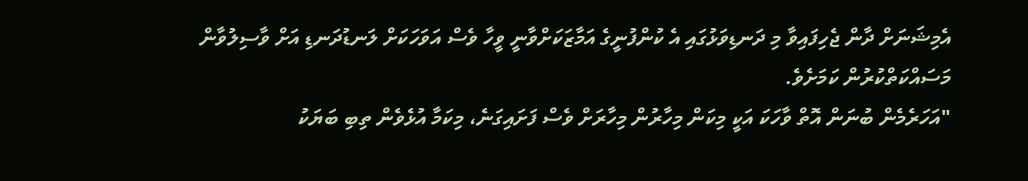އެމިޝަނަށް ދާން ޖެހިފައިވާ މި ދަނޑިވަޅުގައި އެ ކުންފުނީގެ އަމާޒަކަށްވާނީ ވީހާ ވެސް އަވަހަކަށް ލަނޑުދަނޑި އަށް ވާސިލުވާން މަސައްކަތްކުރުން ކަމަށެވެ.
"އަހަރެމެން ބުނަން އޮތް ވާހަކަ އަކީ މިކަން މިހާރުން މިހާރަށް ވެސް ފަށައިގަނެ، މިކަމާ އުޅެވެން ތިބި ބަޔަކު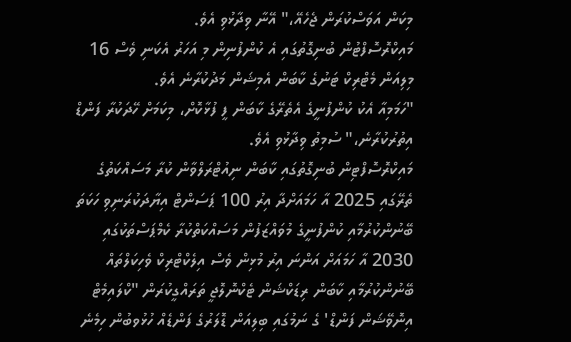މިކަން އަވަސްކުރަން ޖެހެއޭ،" އޭނާ ވިދާޅުވި އެވެ.
މައިކްރޮސޮފްޓުން ބުނިގޮތުގައި އެ ކުންފުނިން މި އަހަރު އެކަނި ވެސް 16 މިލިއަން މެޓްރިކް ޓަނުގެ ކާބަން އެމިޝަން މަދުކުރާނެ އެވެ.
"ހަމަމިއާ އެކު ކުންފުނީގެ އެތެރޭގެ ކާބަން ފީ ފުޅާކޮށް، މިކަމަށް ހޭދަކުރާ ފަންޑް އިތުރުކުރާނެ،" ސުމިތު ވިދާޅުވި އެވެ.
މައިކްރޮސޮފްޓިން ބުނިގޮތުގައި ކާބަން ނިއުޓްރަލްވާން ކުރާ މަސައްކަތުގެ ތެރޭގައި 2025 އާ ހަމައަށްދާ އިރު 100 ޕަސަންޓް އިޔާދަކުރަނިވި ހަކަތަ ބޭނުންކުރުމާއި ކުންފުނީގެ މުވައްޒަފުން މަސައްކަތްކުރާ ކެމްޕަސްތަކުގައި 2030 އާ ހަމައަށް އަންނަ އިރު މުޅިން ވެސް އިލެކްޓްރިކް ވެހިކަލްތައް ބޭނުންކުރުމާއި ކާބަން ރިޑަކްޝަން ޓެކްނޮލޮޖީ ތަރައްގީކުރަން "ކްލައިމެޓް އިނޮވޭޝަން ފަންޑް' ގެ ނަމުގައި ބިލިއަން ޑޮލަރުގެ ފަންޑެއް ހުޅުވބުން ހިމެނެ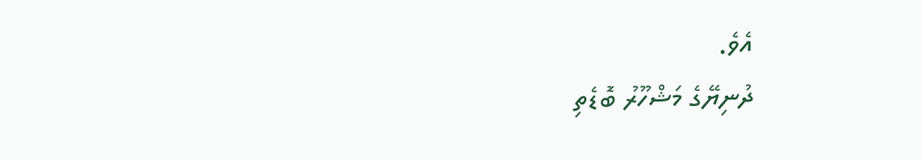އެވެ.
ދުނިޔޭގެ މަޝްހޫރު ބޮޑެތި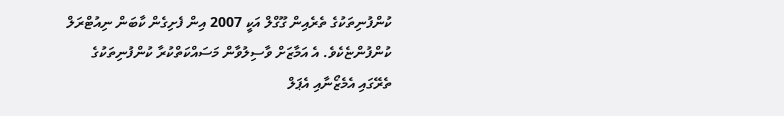ކުންފުނިތަކުގެ ތެރެއިން ގޫގްލް އަކީ 2007 އިން ފެށިގެން ކާބަން ނިއުޓްރަލް ކުންފުންޏެކެވެ. އެ އަމާޒަށް ވާސިލުވާން މަސައްކަތްކުރާ ކުންފުނިތަކުގެ ތެރޭގައި އެމެޒޯނާއި އެޕަލް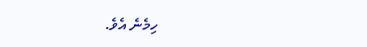ހިމެނެ އެވެ.